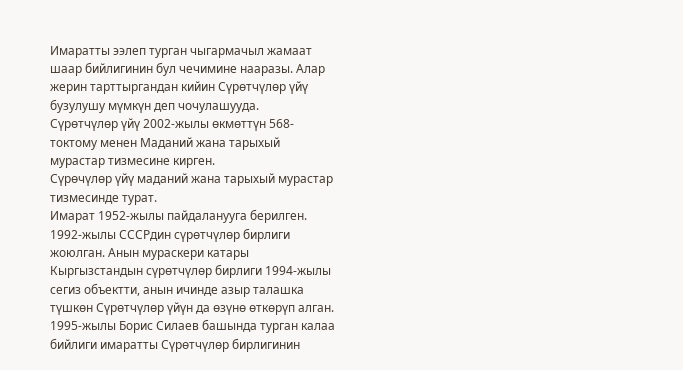Имаратты ээлеп турган чыгармачыл жамаат шаар бийлигинин бул чечимине нааразы. Алар жерин тарттыргандан кийин Сүрөтчүлөр үйү бузулушу мүмкүн деп чочулашууда.
Сүрөтчүлөр үйү 2002-жылы өкмөттүн 568-токтому менен Маданий жана тарыхый мурастар тизмесине кирген.
Сүрөчүлөр үйү маданий жана тарыхый мурастар тизмесинде турат.
Имарат 1952-жылы пайдаланууга берилген. 1992-жылы СССРдин сүрөтчүлөр бирлиги жоюлган. Анын мураскери катары Кыргызстандын сүрөтчүлөр бирлиги 1994-жылы сегиз объектти, анын ичинде азыр талашка түшкөн Сүрөтчүлөр үйүн да өзүнө өткөрүп алган. 1995-жылы Борис Силаев башында турган калаа бийлиги имаратты Сүрөтчүлөр бирлигинин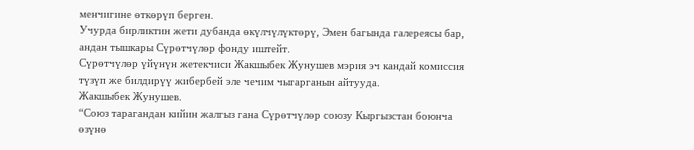менчигине өткөрүп берген.
Учурда бирликтин жети дубанда өкүлчүлүктөрү, Эмен багында галереясы бар, андан тышкары Сүрөтчүлөр фонду иштейт.
Сүрөтчүлөр үйүнүн жетекчиси Жакшыбек Жунушев мэрия эч кандай комиссия түзүп же билдирүү жибербей эле чечим чыгарганын айтууда.
Жакшыбек Жунушев.
“Союз тарагандан кийин жалгыз гана Сүрөтчүлөр союзу Кыргызстан боюнча өзүнө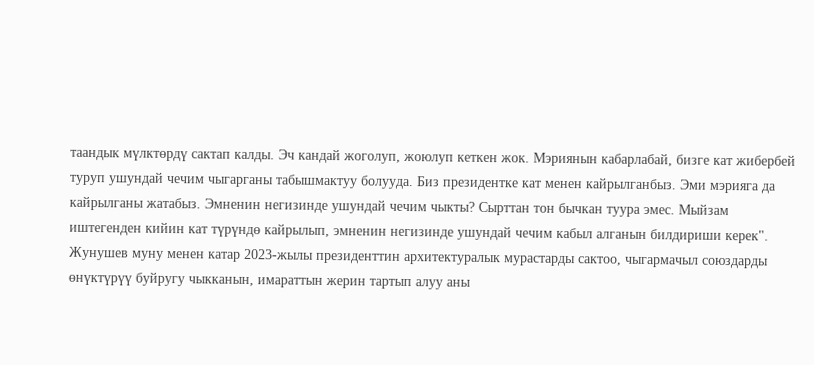таандык мүлктөрдү сактап калды. Эч кандай жоголуп, жоюлуп кеткен жок. Мэриянын кабарлабай, бизге кат жибербей туруп ушундай чечим чыгарганы табышмактуу болууда. Биз президентке кат менен кайрылганбыз. Эми мэрияга да кайрылганы жатабыз. Эмненин негизинде ушундай чечим чыкты? Сырттан тон бычкан туура эмес. Мыйзам иштегенден кийин кат түрүндө кайрылып, эмненин негизинде ушундай чечим кабыл алганын билдириши керек".
Жунушев муну менен катар 2023-жылы президенттин архитектуралык мурастарды сактоо, чыгармачыл союздарды өнүктүрүү буйругу чыкканын, имараттын жерин тартып алуу аны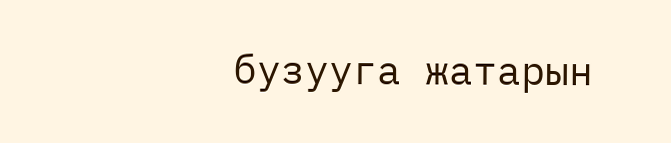бузууга жатарын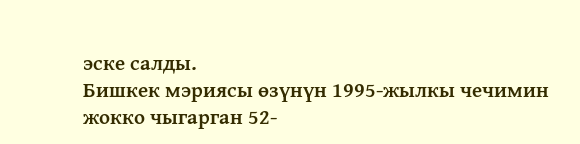эске салды.
Бишкек мэриясы өзүнүн 1995-жылкы чечимин жокко чыгарган 52-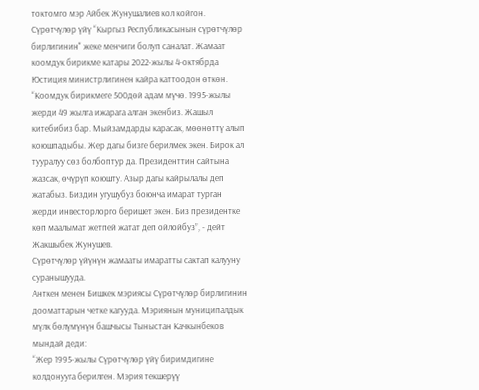токтомго мэр Айбек Жунушалиев кол койгон.
Сүрөтчүлөр үйү “Кыргыз Республикасынын сүрөтчүлөр бирлигинин" жеке менчиги болуп саналат. Жамаат коомдук бирикме катары 2022-жылы 4-октябрда Юстиция министрлигинен кайра каттоодон өткөн.
“Коомдук бирикмеге 500дөй адам мүчө. 1995-жылы жерди 49 жылга ижарага алган экенбиз. Жашыл китебибиз бар. Мыйзамдарды карасак, мөөнөттү алып коюшпадыбы. Жер дагы бизге берилмек экен. Бирок ал тууралуу сөз болбоптур да. Президенттин сайтына жазсак, өчүрүп коюшту. Азыр дагы кайрылалы деп жатабыз. Биздин угушубуз боюнча имарат турган жерди инвесторлорго беришет экен. Биз президентке көп маалымат жетпей жатат деп ойлойбуз”, - дейт Жакшыбек Жунушев.
Сүрөтчүлөр үйүнүн жамааты имаратты сактап калууну суранышууда.
Анткен менен Бишкек мэриясы Сүрөтчүлөр бирлигинин дооматтарын четке кагууда. Мэриянын муниципалдык мүлк бөлүмүнүн башчысы Тыныстан Качкынбеков мындай деди:
“Жер 1995-жылы Сүрөтчүлөр үйү биримдигине колдонууга берилген. Мэрия текшерүү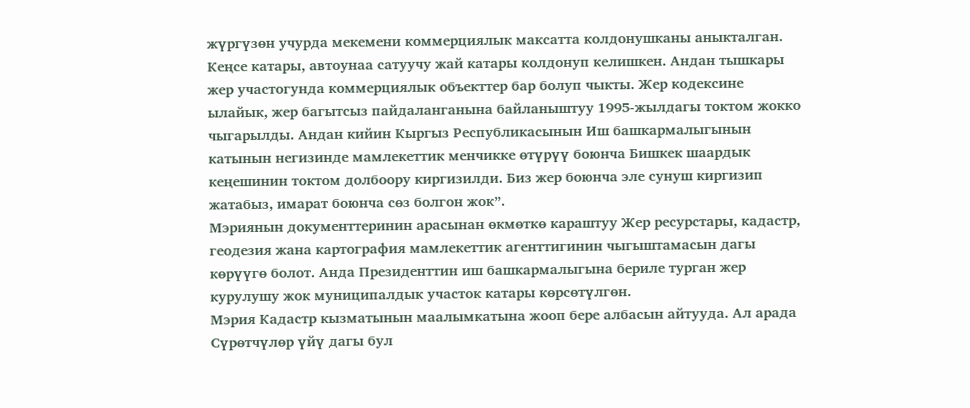жүргүзөн учурда мекемени коммерциялык максатта колдонушканы аныкталган. Кеңсе катары, автоунаа сатуучу жай катары колдонуп келишкен. Андан тышкары жер участогунда коммерциялык объекттер бар болуп чыкты. Жер кодексине ылайык, жер багытсыз пайдаланганына байланыштуу 1995-жылдагы токтом жокко чыгарылды. Андан кийин Кыргыз Республикасынын Иш башкармалыгынын катынын негизинде мамлекеттик менчикке өтүрүү боюнча Бишкек шаардык кеңешинин токтом долбоору киргизилди. Биз жер боюнча эле сунуш киргизип жатабыз, имарат боюнча сөз болгон жок”.
Мэриянын документтеринин арасынан өкмөткө караштуу Жер ресурстары, кадастр, геодезия жана картография мамлекеттик агенттигинин чыгыштамасын дагы көрүүгө болот. Анда Президенттин иш башкармалыгына бериле турган жер курулушу жок муниципалдык участок катары көрсөтүлгөн.
Мэрия Кадастр кызматынын маалымкатына жооп бере албасын айтууда. Ал арада Сүрөтчүлөр үйү дагы бул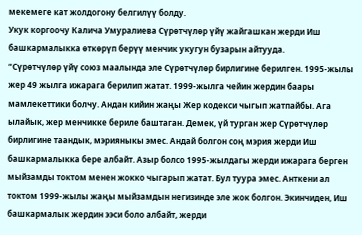мекемеге кат жолдогону белгилүү болду.
Укук коргоочу Калича Умуралиева Сүрөтчүлөр үйү жайгашкан жерди Иш башкармалыкка өткөрүп берүү менчик укугун бузарын айтууда.
“Сүрөтчүлөр үйү союз маалында эле Сүрөтчүлөр бирлигине берилген. 1995-жылы жер 49 жылга ижарага берилип жатат. 1999-жылга чейин жердин баары мамлекеттики болчу. Андан кийин жаңы Жер кодекси чыгып жатпайбы. Ага ылайык, жер менчикке бериле баштаган. Демек, үй турган жер Сүрөтчүлөр бирлигине таандык, мэрияныкы эмес. Андай болгон соң мэрия жерди Иш башкармалыкка бере албайт. Азыр болсо 1995-жылдагы жерди ижарага берген мыйзамды токтом менен жокко чыгарып жатат. Бул туура эмес. Анткени ал токтом 1999-жылы жаңы мыйзамдын негизинде эле жок болгон. Экинчиден, Иш башкармалык жердин ээси боло албайт, жерди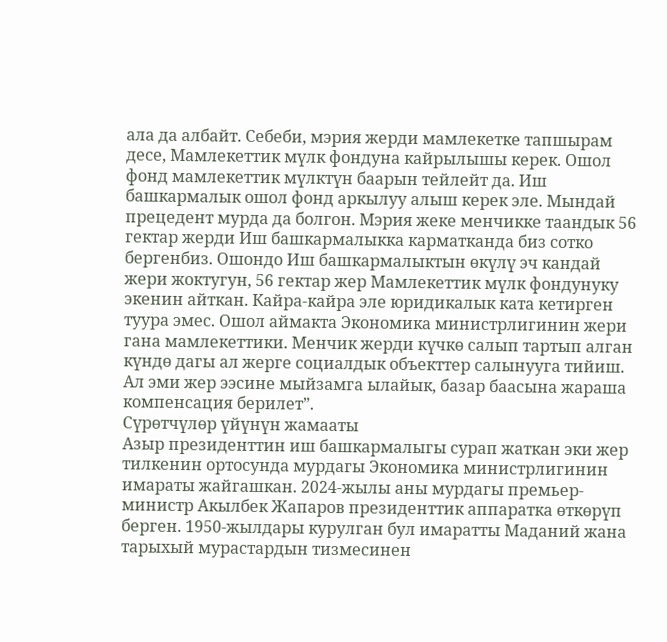ала да албайт. Себеби, мэрия жерди мамлекетке тапшырам десе, Мамлекеттик мүлк фондуна кайрылышы керек. Ошол фонд мамлекеттик мүлктүн баарын тейлейт да. Иш башкармалык ошол фонд аркылуу алыш керек эле. Мындай прецедент мурда да болгон. Мэрия жеке менчикке таандык 56 гектар жерди Иш башкармалыкка карматканда биз сотко бергенбиз. Ошондо Иш башкармалыктын өкүлү эч кандай жери жоктугун, 56 гектар жер Мамлекеттик мүлк фондунуку экенин айткан. Кайра-кайра эле юридикалык ката кетирген туура эмес. Ошол аймакта Экономика министрлигинин жери гана мамлекеттики. Менчик жерди күчкө салып тартып алган күндө дагы ал жерге социалдык объекттер салынууга тийиш. Ал эми жер ээсине мыйзамга ылайык, базар баасына жараша компенсация берилет”.
Сүрөтчүлөр үйүнүн жамааты
Азыр президенттин иш башкармалыгы сурап жаткан эки жер тилкенин ортосунда мурдагы Экономика министрлигинин имараты жайгашкан. 2024-жылы аны мурдагы премьер-министр Акылбек Жапаров президенттик аппаратка өткөрүп берген. 1950-жылдары курулган бул имаратты Маданий жана тарыхый мурастардын тизмесинен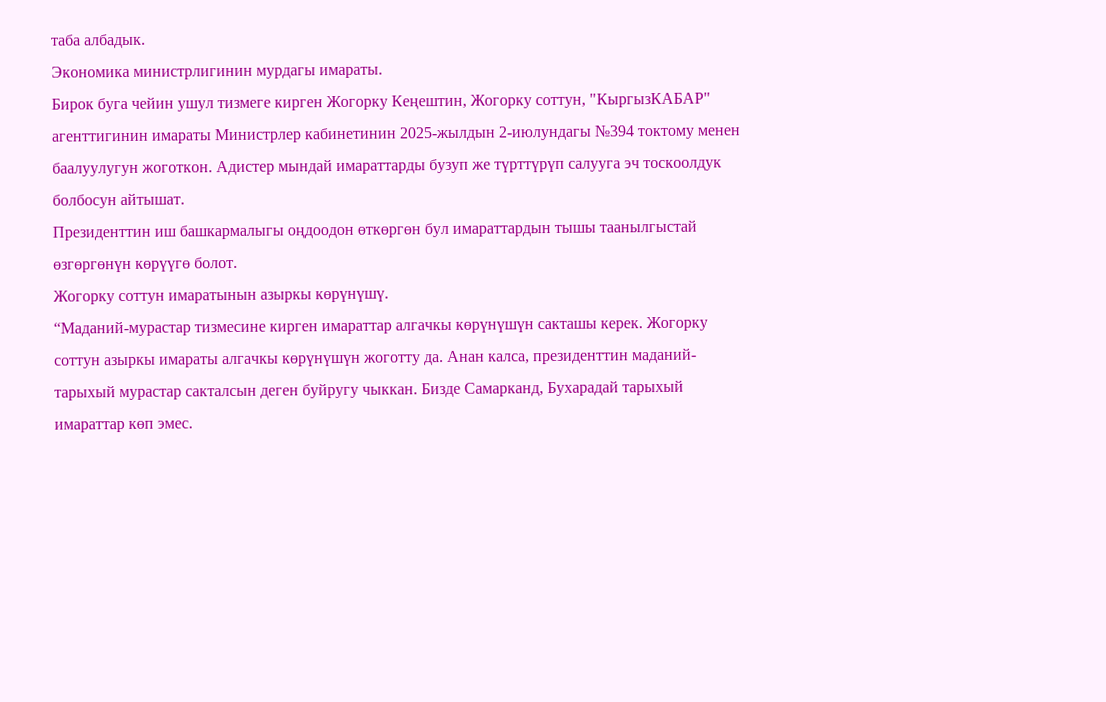таба албадык.
Экономика министрлигинин мурдагы имараты.
Бирок буга чейин ушул тизмеге кирген Жогорку Кеңештин, Жогорку соттун, "КыргызКАБАР" агенттигинин имараты Министрлер кабинетинин 2025-жылдын 2-июлундагы №394 токтому менен баалуулугун жоготкон. Адистер мындай имараттарды бузуп же түрттүрүп салууга эч тоскоолдук болбосун айтышат.
Президенттин иш башкармалыгы оңдоодон өткөргөн бул имараттардын тышы таанылгыстай өзгөргөнүн көрүүгө болот.
Жогорку соттун имаратынын азыркы көрүнүшү.
“Маданий-мурастар тизмесине кирген имараттар алгачкы көрүнүшүн сакташы керек. Жогорку соттун азыркы имараты алгачкы көрүнүшүн жоготту да. Анан калса, президенттин маданий-тарыхый мурастар сакталсын деген буйругу чыккан. Бизде Самарканд, Бухарадай тарыхый имараттар көп эмес.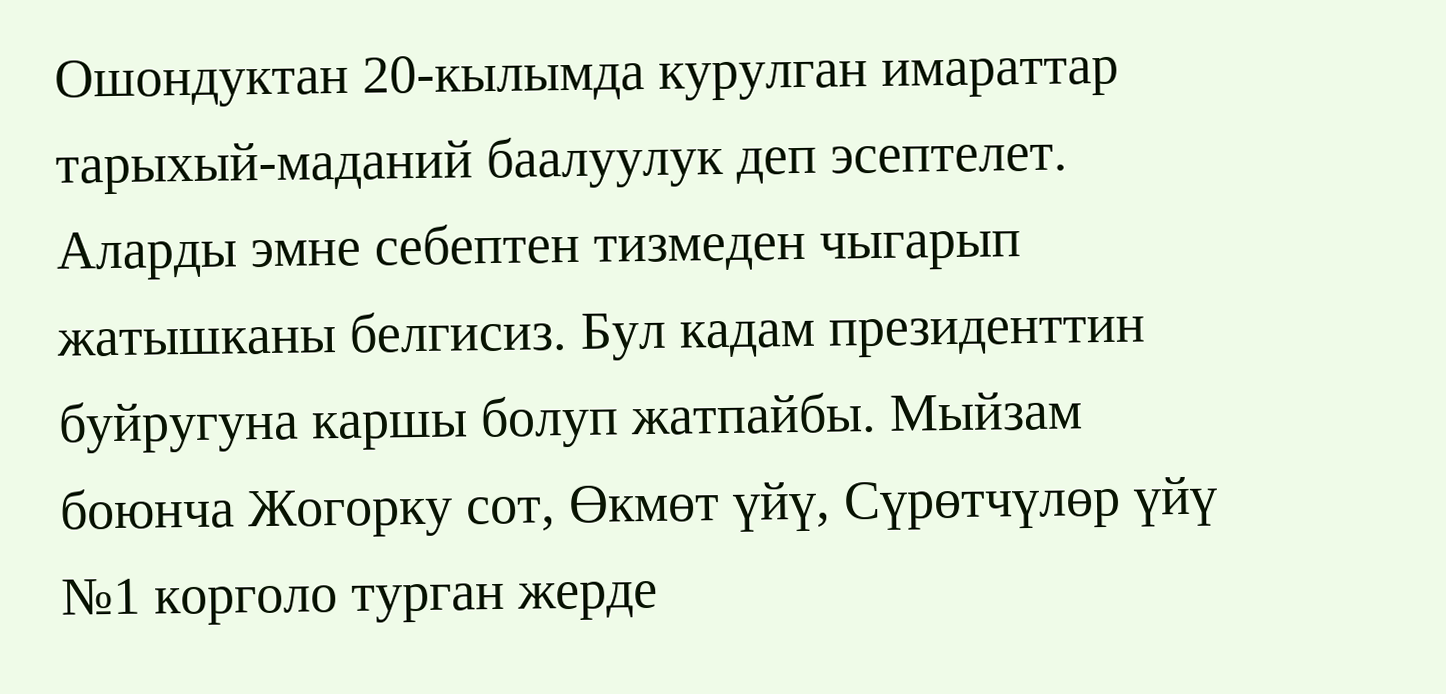Ошондуктан 20-кылымда курулган имараттар тарыхый-маданий баалуулук деп эсептелет. Аларды эмне себептен тизмеден чыгарып жатышканы белгисиз. Бул кадам президенттин буйругуна каршы болуп жатпайбы. Мыйзам боюнча Жогорку сот, Өкмөт үйү, Сүрөтчүлөр үйү №1 корголо турган жерде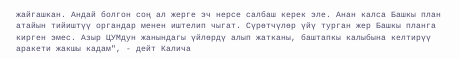жайгашкан. Андай болгон соң ал жерге эч нерсе салбаш керек эле. Анан калса Башкы план атайын тийиштүү органдар менен иштелип чыгат. Сүрөтчүлөр үйү турган жер Башкы планга кирген эмес. Азыр ЦУМдун жанындагы үйлөрдү алып жатканы, баштапкы калыбына келтирүү аракети жакшы кадам", - дейт Калича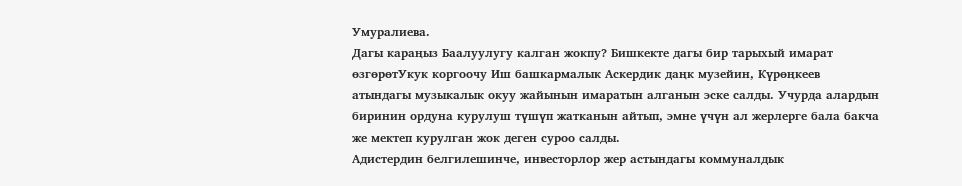Умуралиева.
Дагы караңыз Баалуулугу калган жокпу? Бишкекте дагы бир тарыхый имарат өзгөрөтУкук коргоочу Иш башкармалык Аскердик даңк музейин, Күрөңкеев атындагы музыкалык окуу жайынын имаратын алганын эске салды. Учурда алардын биринин ордуна курулуш түшүп жатканын айтып, эмне үчүн ал жерлерге бала бакча же мектеп курулган жок деген суроо салды.
Адистердин белгилешинче, инвесторлор жер астындагы коммуналдык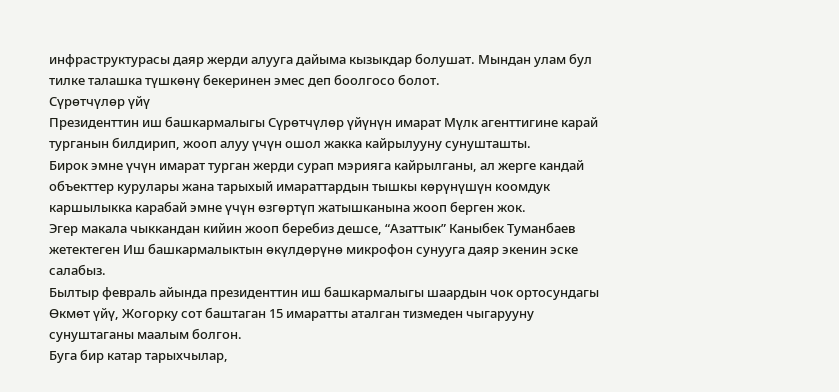инфраструктурасы даяр жерди алууга дайыма кызыкдар болушат. Мындан улам бул тилке талашка түшкөнү бекеринен эмес деп боолгосо болот.
Сүрөтчүлөр үйү
Президенттин иш башкармалыгы Сүрөтчүлөр үйүнүн имарат Мүлк агенттигине карай турганын билдирип, жооп алуу үчүн ошол жакка кайрылууну сунушташты.
Бирок эмне үчүн имарат турган жерди сурап мэрияга кайрылганы, ал жерге кандай объекттер курулары жана тарыхый имараттардын тышкы көрүнүшүн коомдук каршылыкка карабай эмне үчүн өзгөртүп жатышканына жооп берген жок.
Эгер макала чыккандан кийин жооп беребиз дешсе, “Азаттык” Каныбек Туманбаев жетектеген Иш башкармалыктын өкүлдөрүнө микрофон сунууга даяр экенин эске салабыз.
Былтыр февраль айында президенттин иш башкармалыгы шаардын чок ортосундагы Өкмөт үйү, Жогорку сот баштаган 15 имаратты аталган тизмеден чыгарууну сунуштаганы маалым болгон.
Буга бир катар тарыхчылар,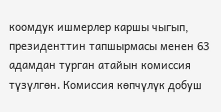коомдук ишмерлер каршы чыгып, президенттин тапшырмасы менен 63 адамдан турган атайын комиссия түзүлгөн. Комиссия көпчүлүк добуш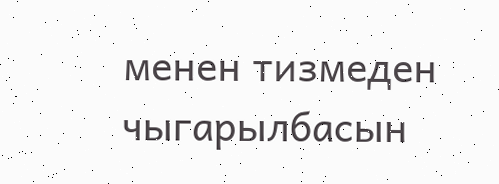менен тизмеден чыгарылбасын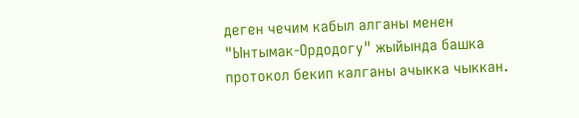деген чечим кабыл алганы менен "Ынтымак-Ордодогу" жыйында башка протокол бекип калганы ачыкка чыккан.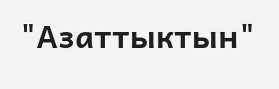"Азаттыктын"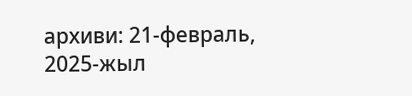архиви: 21-февраль, 2025-жыл